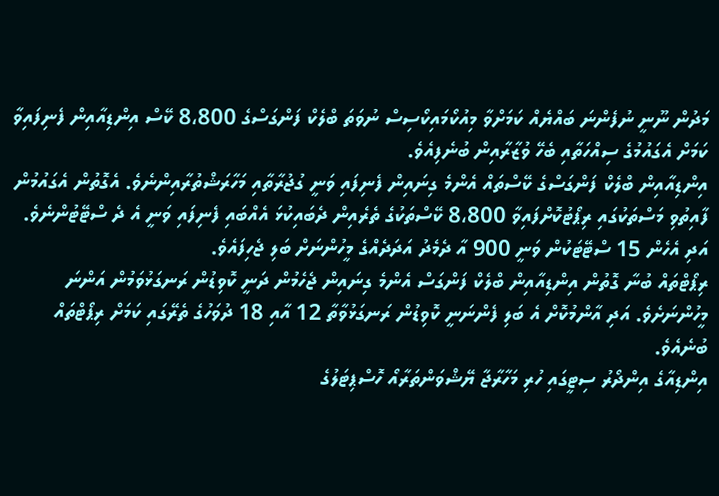މަދުން ނޫނީ ނުފެންނަ ބައްޔެއް ކަމަށްވާ މިއުކޯމައިކޯސިސް ނުވަތަ ބްލެކް ފަންގަސްގެ 8،800 ކޭސް އިންޑިއާއިން ފެނިފައިވާ ކަމަށް އެގައުމުގެ ސިއްހަތާއި ބެހޭ ވުޒާރާއިން ބުނެފިއެވެ.
އިންޑިއާއިން ބްލެކް ފަންގަސްގެ ކޭސްތައް އެންމެ ގިނައިން ފެނިފައި ވަނީ ގުޖުރާތާއި މަހާރަޝްތުރާއިންނެވެ. އެގޮތުން އެގައުމުން ފާއިތުވި މަސްތަކުގައި ރިޕޯޓުކޮށްފައިވާ 8،800 ކޭސްތަކުގެ ތެރެއިން ދެބައިކުޅަ އެއްބައި ފެނިފައި ވަނީ އެ ދެ ސްޓޭޓުންނެވެ. އަދި އެހެން 15 ސްޓޭޓަކުން ވަނީ 900 އާ ދެމެދު އަދަދެއްގެ މީހުންނަށް ބަލި ޖެހިފައެވެ.
ރިޕޯޓްތައް ބުނާ ގޮތުން އިންޑިއާއިން ބްލެކް ފަންގަސް އެންމެ ގިނައިން ޖެހެމުން ދަނީ ކޮވިޑުން ރަނގަޅުވަމުން އަންނަ މީހުންނަށެވެ. އަދި އާންމުކޮށް އެ ބަލި ފެންނަނީ ކޮވިޑުން ރަނގަޅުވާތާ 12 އާއި 18 ދުވަހުގެ ތެރޭގައި ކަމަށް ރިޕޯޓްތައް ބުނެއެވެ.
އިންޑިއާގެ އިންދޯރު ސިޓީގައި ހުރި މަހާރާޖާ ޔޭޝްވަންތަރާއޯ ހޮސްޕިޓަލުގެ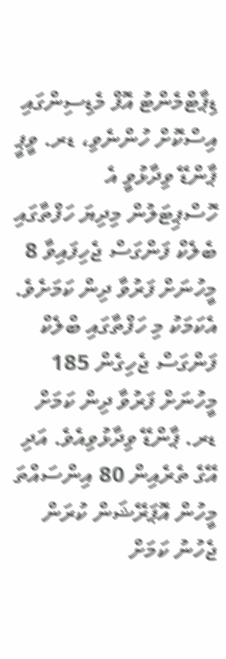ޑިޕާޓްމެންޓު އޮފް މެޑިސިންގައި އިސްކޮށް ހުންނެވި، ޑރ. ވީޕީ ޕާންޑޭ ވިދާޅުވީ އެ ހޮސްޕިޓަލުން މިދިޔަ ހަފްތާގައި ބެލެކް ފަންގަސް ޖެހިފައިވާ 8 މީހުނަށް ފަރުވާ ދިން ކަމަށެވެ. އެކަމަކު މި ހަފްތާގައި ބްލެކް ފަންގަސް ޖެހިގެން 185 މީހުނަށް ފަރުވާ ދިން ކަމަށް ޑރ. ޕާންޑޭ ވިދާޅުވިއެވެ. އަދި އޭގެ ތެރެއިން 80 އިންސައްތަ މީހުން އޮޕަރޭޝަން ކުރަން ޖެހުނު ކަމަށް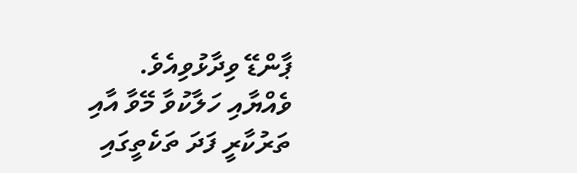ޕާންޑޭ ވިދާޅުވިއެވެ.
ވެއްޔާއި ހަލާކުވާ މޭވާ އާއި ތަރުކާރީ ފަދަ ތަކެތީގައި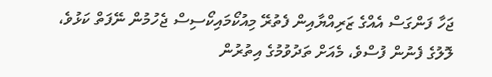ޖަހާ ފަންގަސް އެއްގެ ޒަރިއްޔާއިން ފެތުރޭ މިއުކޯމައިކޯސިސް ޖެހުމުން ނޭފަތް ކަޅުވެ، ލޮލުގެ ފެނުން ފުސްވެ، މެއަށް ތަދުވުމުގެ އިތުރުން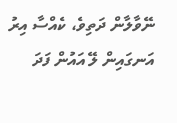ނޭވާލާން ދަތިވެ، ކެއްސާ އިރު އަނގައިން ލޭ އައުން ފަދަ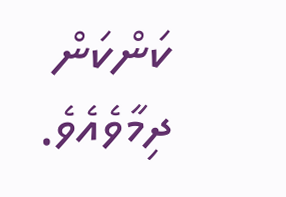ކަންކަން ދިމާވެއެވެ.